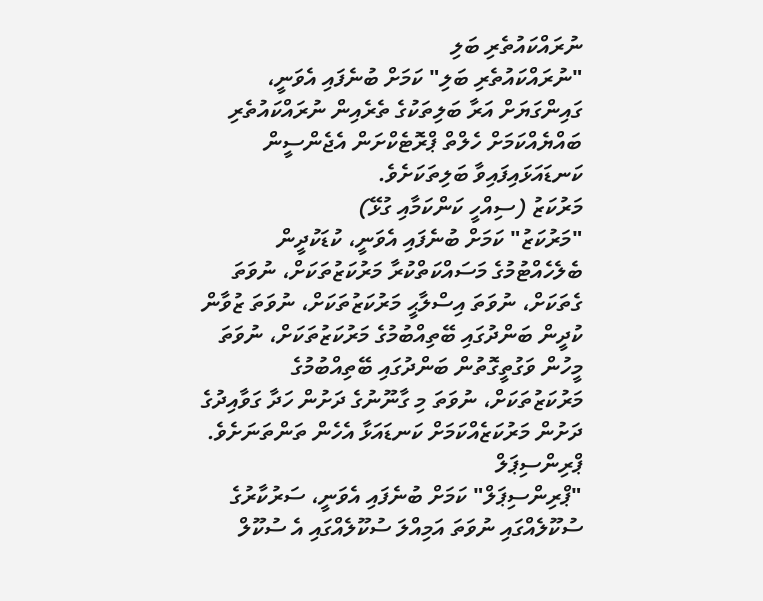ނުރައްކައުތެރި ބަލި
"ނުރައްކައުތެރި ބަލި" ކަމަށް ބުނެފައި އެވަނީ، ގައިންގަޔަށް އަރާ ބަލިތަކުގެ ތެރެއިން ނުރައްކައުތެރި ބައްޔެއްކަމަށް ހެލްތް ޕްރޮޓެކްށަން އެޖެންސީން ކަނޑައަޅައިފައިވާ ބަލިތަކަށެވެ.
މަރުކަޒު (ސިއްހީ ކަންކަމާއި ގުޅޭ)
"މަރުކަޒު" ކަމަށް ބުނެފައި އެވަނީ، ކުޑަކުދީން ބެލެހެއްޓުމުގެ މަސައްކަތްކުރާ މަރުކަޒުތަކަށް، ނުވަތަ ގެތަކަށް، ނުވަތަ އިސްލާޙީ މަރުކަޒުތަކަށް، ނުވަތަ ޒުވާން ކުދީން ބަންދުގައި ބޭތިއްބުމުގެ މަރުކަޒުތަކަށް، ނުވަތަ މީހުން ވަގުތީގޮތުން ބަންދުގައި ބޭތިއްބުމުގެ މަރުކަޒުތަކަށް، ނުވަތަ މި ގާނޫނުގެ ދަށުން ހަދާ ގަވާއިދުގެ ދަށުން މަރުކަޒެއްކަމަށް ކަނޑައަޅާ އެހެން ތަންތަނަށެވެ.
ޕްރިންސިޕަލް
"ޕްރިންސިޕަލް" ކަމަށް ބުނެފައި އެވަނީ، ސަރުކާރުގެ ސުކޫލެއްގައި ނުވަތަ އަމިއްލަ ސުކޫލެއްގައި އެ ސުކޫލް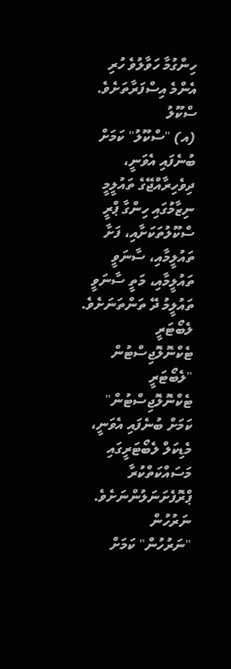ހިންގުމާ ހަވާލުވެ ހުރި އެންމެ އިސްފަރާތަށެވެ.
ސްކޫލު
(އ) "ސްކޫލު" ކަމަށް ބުނެފައި އެވަނީ، ދިވެހިރާއްޖޭގެ ތައުލީމީ ނިޒާމުގައި ހިންގާ ޕްރީ ސްކޫލުތަކަށާއި، ފަށާ ތައުލީމާއި، ސާނަވީ ތައުލީމާއި، މަތީ ސާނަވީ ތައުލީމު ދޭ ތަންތަނަށެވެ.
ލެބޯޓަރީ ޓެކްނޮލޮޖިސްޓުން
"ލެބޯޓަރީ ޓެކްނޮލޮޖިސްޓުން" ކަމަށް ބުނެފައި އެވަނީ، މެޑިކަލް ލެބޯޓަރީގައި މަސައްކަތްކުރާ ޕްރޮފެށަނަލުންނަށެވެ.
ނަރުހުން
"ނަރުހުން" ކަމަށް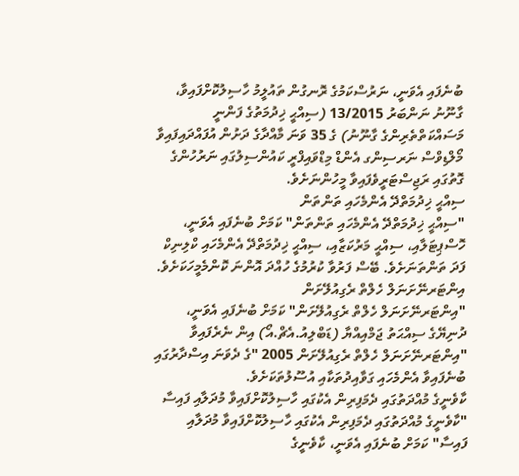ބުނެފައި އެވަނީ، ނަރުސްކަމުގެ ރޮނގުން ތައުލީމު ހާސިލުކޮށްފައިވާ، ގާނޫނު ނަންބަރު 13/2015 (ސިއްޙީ ޚިދުމަތުގެ ފަންނީ މަސައްކަތްތެރިންގެ ގާނޫނު) ގެ 35 ވަނަ މާއްދާގެ ދަށުން އުފައްދައިފައިވާ މޯލްޑިވްސް ނަރސިންގ އެންޑް މިޑްވައިފްރީ ކައުންސިލުގައި ނަރުހުންގެ ގޮތުގައި ރަޖިސްޓަރީވެފައިވާ މީހުންނަށެވެ.
ސިއްޙީ ޚިދުމަތްދޭ އެންމެހައި ތަންތަން
"ސިއްޙީ ޚިދުމަތްދޭ އެންމެހައި ތަންތަން" ކަމަށް ބުނެފައި އެވަނީ، ހޮސްޕިޓަލާއި، ސިއްޙީ މަރުކަޒާއި، ސިއްޙީ ޚިދުމަތްދޭ އެންމެހައި ކްލިނިކް ފަދަ ތަންތަނަށެވެ. ބޭސް ފަރުވާ ކުރުމުގެ ހުއްދަ އޮންނަ ކޮންމެމީހަކަށެވެ.
އިންޓަރނޭށަނަލް ހެލްތް ރެގިއުލޭށަން
"އިންޓަރނޭށަނަލް ހެލްތް ރެގިއުލޭށަން" ކަމަށް ބުނެފައި އެވަނީ، ދުނިޔޭގެ ސިއްޙަތު ޖަމްއިއްޔާ (ޑަބްލިއު.އެޗް.އޯ) އިން ނެރެފައިވާ "އިންޓަރނޭށަނަލް ހެލްތް ރެގިއުލޭށަން 2005 "ގެ ދެވަނަ އިސްދާރުގައި ބުނެފައިވާ އެންމެހައި ގަވާއިދުތަކާއި އުސޫލުތަކަށެވެ.
ކާވެނީގެ މުއްދަތުގައި ދެމަފިރިން އެކުގައި ހާސިލުކޮށްފައިވާ މުދަލާއި ފައިސާ
"ކާވެނީގެ މުއްދަތުގައި ދެމަފިރިން އެކުގައި ހާސިލުކޮށްފައިވާ މުދަލާއި ފައިސާ" ކަމަށް ބުނެފައި އެވަނީ، ކާވެނީގެ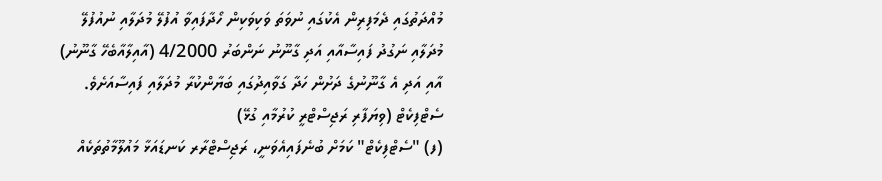މުއްދަތުގައި ދެމަފިރިން އެކުގައި ނުވަތަ ވަކިވަކިން ހޯދާފައިވާ އުފުލޭ މުދަލާއި ނުއުފުލޭ މުދަލާއި ނަގުދު ފައިސާއާއި އަދި ގާނޫނު ނަންބަރު 4/2000 (އާއިލާއާބެހޭ ގާނޫނު) އާއި އަދި އެ ގާނޫނުގެ ދަށުން ހަދާ ގަވާއިދުގައި ބަޔާންކުރާ މުދަލާއި ފައިސާއަށެވެ.
ސެޓްފިކެޓް (ވިޔަފާރި ރަޖިސްޓްރީ ކުރުމާއި ގުޅޭ)
(ފ) "ސެޓްފިކެޓް" ކަމަށް ބުނެފައިއެވަނީ، ރަޖިސްޓްރާރ ކަނޑައަޅާ މައުލޫމާތުތަކެއް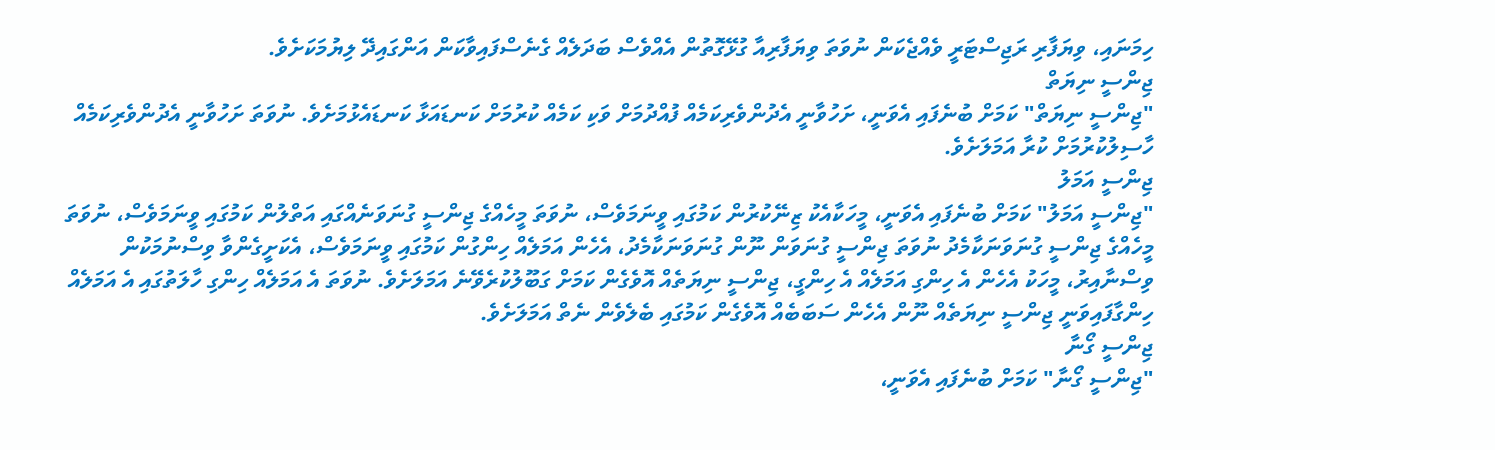ހިމަނައި، ވިޔަފާރި ރަޖިސްޓަރީ ވެއްޖެކަން ނުވަތަ ވިޔަފާރިއާ ގުޅޭގޮތުން އެއްވެސް ބަދަލެއް ގެނެސްފައިވާކަން އަންގައިދޭ ލިޔުމަކަށެވެ.
ޖިންސީ ނިޔަތް
"ޖިންސީ ނިޔަތް" ކަމަށް ބުނެފައި އެވަނީ، ށަހުވާނީ އެދުންވެރިކަމެއް ފުއްދުމަށް ވަކި ކަމެއް ކުރުމަށް ކަނޑައަޅާ ކަނޑައެޅުމަށެވެ. ނުވަތަ ށަހުވާނީ އެދުންވެރިކަމެއް ހާސިލުކުރުމަށް ކުރާ އަމަލަށެވެ.
ޖިންސީ އަމަލު
"ޖިންސީ އަމަލު" ކަމަށް ބުނެފައި އެވަނީ، މީހަކާއެކު ޒިނޭކުރުން ކަމުގައި ވީނަމަވެސް، ނުވަތަ މީހެއްގެ ޖިންސީ ގުނަވަނެއްގައި އަތްލުން ކަމުގައި ވީނަމަވެސް، ނުވަތަ މީހެއްގެ ޖިންސީ ގުނަވަނަކާމެދު ނުވަތަ ޖިންސީ ގުނަވަން ނޫން ގުނަވަނަކާމެދު، އެހެން އަމަލެއް ހިންގުން ކަމުގައި ވީނަމަވެސް، އެކަށީގެންވާ ވިސްނުމަކުން ވިސްނާއިރު، މީހަކު އެހެން އެ ހިންގި އަމަލެއް އެ ހިންގީ، ޖިންސީ ނިޔަތެއް އޮވެގެން ކަމަށް ގަބޫލުކުރެވޭނެ އަމަލަށެވެ. ނުވަތަ އެ އަމަލެއް ހިންގި ހާލަތުގައި އެ އަމަލެއް ހިންގާފައިވަނީ ޖިންސީ ނިޔަތެއް ނޫން އެހެން ސަބަބެއް އޮވެގެން ކަމުގައި ބެލެވެން ނެތް އަމަލަށެވެ.
ޖިންސީ ގޯނާ
"ޖިންސީ ގޯނާ" ކަމަށް ބުނެފައި އެވަނީ،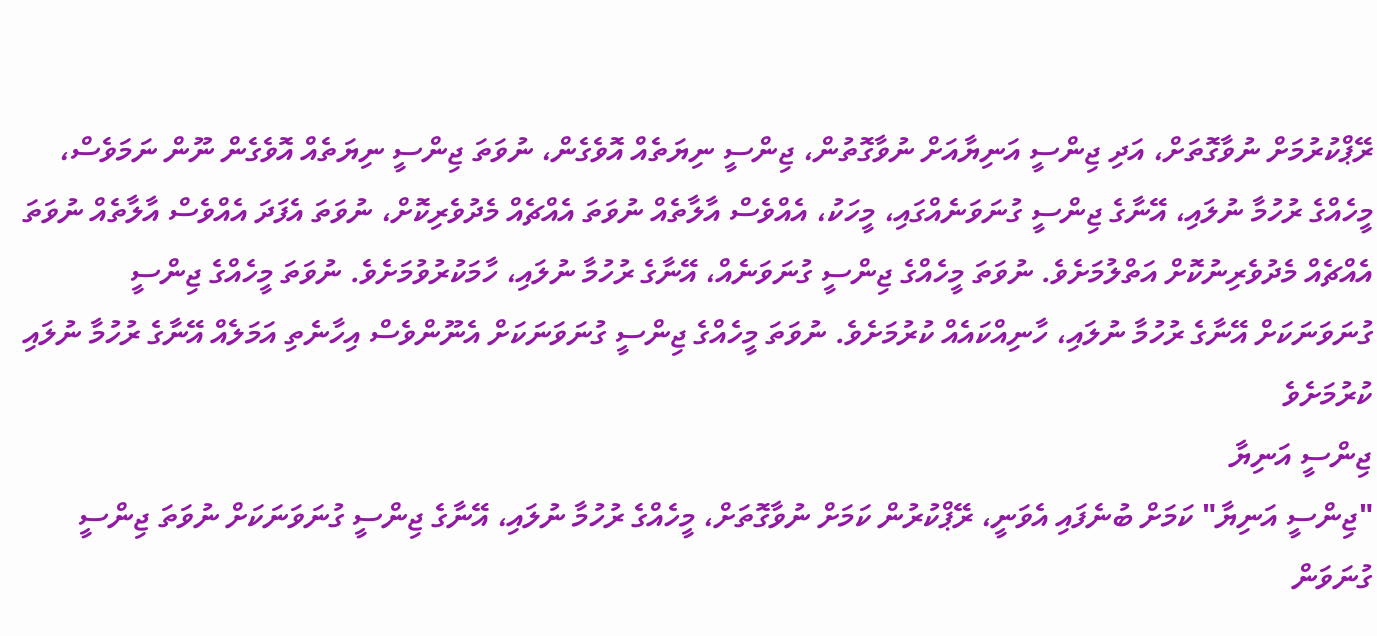ރޭޕްކުރުމަށް ނުވާގޮތަށް، އަދި ޖިންސީ އަނިޔާއަށް ނުވާގޮތުން، ޖިންސީ ނިޔަތެއް އޮވެގެން، ނުވަތަ ޖިންސީ ނިޔަތެއް އޮވެގެން ނޫން ނަމަވެސް، މީހެއްގެ ރުހުމާ ނުލައި، އޭނާގެ ޖިންސީ ގުނަވަނެއްގައި، މީހަކު، އެއްވެސް އާލާތެއް ނުވަތަ އެއްޗެއް މެދުވެރިކޮށް، ނުވަތަ އެފަދަ އެއްވެސް އާލާތެއް ނުވަތަ އެއްޗެއް މެދުވެރިނުކޮށް އަތްލުމަށެވެ. ނުވަތަ މީހެއްގެ ޖިންސީ ގުނަވަނެއް، އޭނާގެ ރުހުމާ ނުލައި، ހާމަކުރުވުމަށެވެ. ނުވަތަ މީހެއްގެ ޖިންސީ ގުނަވަނަކަށް އޭނާގެ ރުހުމާ ނުލައި، ހާނިއްކައެއް ކުރުމަށެވެ. ނުވަތަ މީހެއްގެ ޖިންސީ ގުނަވަނަކަށް އެނޫންވެސް އިހާނެތި އަމަލެއް އޭނާގެ ރުހުމާ ނުލައި ކުރުމަށެވެ
ޖިންސީ އަނިޔާ
"ޖިންސީ އަނިޔާ" ކަމަށް ބުނެފައި އެވަނީ، ރޭޕްކުރުން ކަމަށް ނުވާގޮތަށް، މީހެއްގެ ރުހުމާ ނުލައި، އޭނާގެ ޖިންސީ ގުނަވަނަކަށް ނުވަތަ ޖިންސީ ގުނަވަން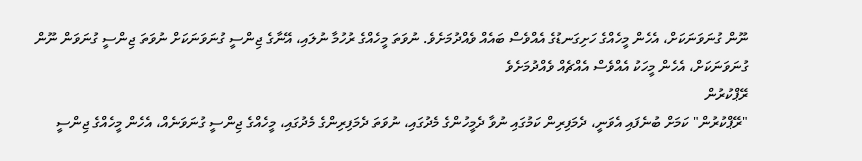ނޫން ގުނަވަނަކަށް، އެހެން މީހެއްގެ ހަށިގަނޑުގެ އެއްވެސް ބައެއް ވެއްދުމަށެވެ. ނުވަތަ މީހެއްގެ ރުހުމާ ނުލައި، އޭނާގެ ޖިންސީ ގުނަވަނަކަށް ނުވަތަ ޖިންސީ ގުނަވަން ނޫން ގުނަވަނަކަށް، އެހެން މީހަކު އެއްވެސް އެއްޗެއް ވެއްދުމަށެވެ
ރޭޕްކުރުން
"ރޭޕްކުރުން" ކަމަށް ބުނެފައި އެވަނީ، ދެމަފިރިން ކަމުގައި ނުވާ ދެމީހުންގެ މެދުގައި، ނުވަތަ ދެމަފިރިންގެ މެދުގައި، މީހެއްގެ ޖިންސީ ގުނަވަނެއް، އެހެން މީހެއްގެ ޖިންސީ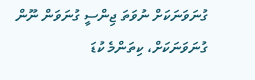ގުނަވަނަކަށް ނުވަތަ ޖިންސީ ގުނަވަން ނޫން ގުނަވަނަކަށް، ކިތަންމެ ކުޑަ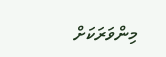މިންވަރަކަށް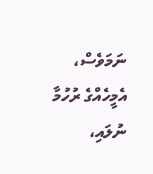ނަމަވެސް، އެމީހެއްގެ ރުހުމާ ނުލައި،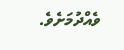ވެއްދުމަށެވެ.